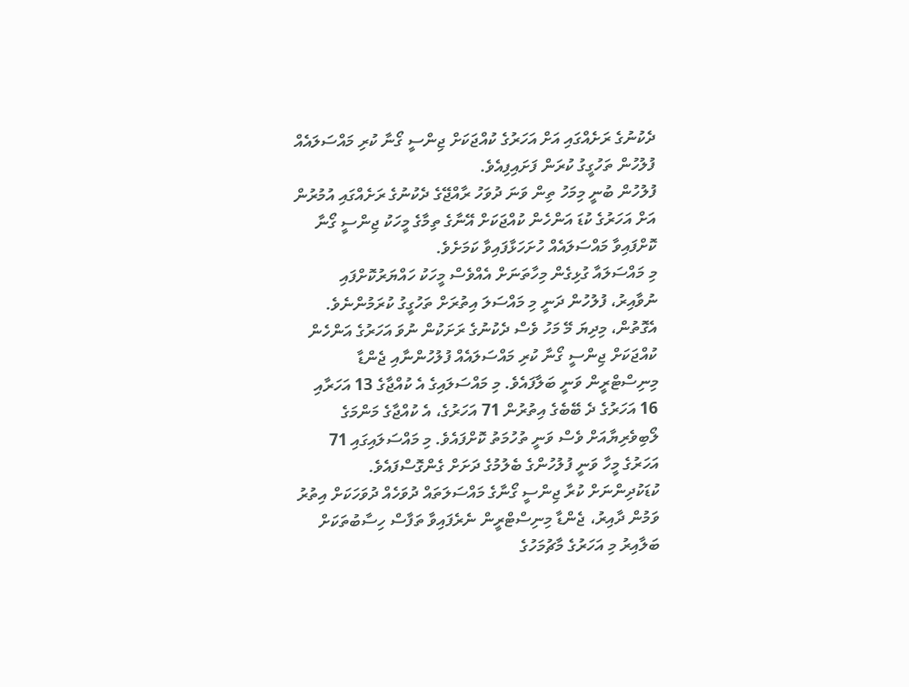ދެކުނުގެ ރަށެއްގައި އަށް އަހަރުގެ ކުއްޖަކަށް ޖިންސީ ގޯނާ ކުރި މައްސަލައެއް ފުލުހުން ތަހުގީގު ކުރަން ފަށައިފިއެވެ.
ފުލުހުން ބުނީ މިމަހު ތިން ވަނަ ދުވަހު ރާއްޖޭގެ ދެކުނުގެ ރަށެއްގައި އުމުރުން އަށް އަހަރުގެ ކުޑަ އަންހެން ކުއްޖަކަށް އޭނާގެ ތިމާގެ މީހަކު ޖިންސީ ގޯނާ ކޮށްފައިވާ މައްސަލައެއް ހުށަހަޅާފައިވާ ކަމަށެވެ.
މި މައްސަލައާ ގުޅިގެން މިހާތަނަށް އެއްވެސް މީހަކު ހައްޔަރުކޮށްފައި ނުވާއިރު، ފުލުހުން ދަނީ މި މައްސަލަ އިތުރަށް ތަހުގީގު ކުރަމުންނެވެ.
އެގޮތުން، މިދިޔަ މޭ މަހު ވެސް ދެކުނުގެ ރަށަކުން ނުވަ އަހަރުގެ އަންހެން ކުއްޖަކަށް ޖިންސީ ގޯނާ ކުރި މައްސަލައެއް ފުލުހުންނާއި ޖެންޑާ މިނިސްޓްރީން ވަނީ ބަލާފައެވެ. މި މައްސަލައިގެ އެ ކުއްޖާގެ 13 އަހަރާއި 16 އަހަރުގެ ދެ ބޭބެގެ އިތުރުން 71 އަހަރުގެ، އެ ކުއްޖާގެ މަންމަގެ ލޯބިވެރިޔާއަށް ވެސް ވަނީ ތުހުމަތު ކޮށްފައެވެ. މި މައްސަލައިގައި 71 އަހަރުގެ މީހާ ވަނީ ފުލުހުންގެ ބެލުމުގެ ދަށަށް ގެންގޮސްފައެވެ.
ކުޑަކުދިންނަށް ކުރާ ޖިންސީ ގޯނާގެ މައްސަލަތައް ދުވަހެއް ދުވަހަކަށް އިތުރު ވަމުން ދާއިރު، ޖެންޑާ މިނިސްޓްރީން ނެރެފައިވާ ތަފާސް ހިސާބުތަކަށް ބަލާއިރު މި އަހަރުގެ މާޗުމަހުގެ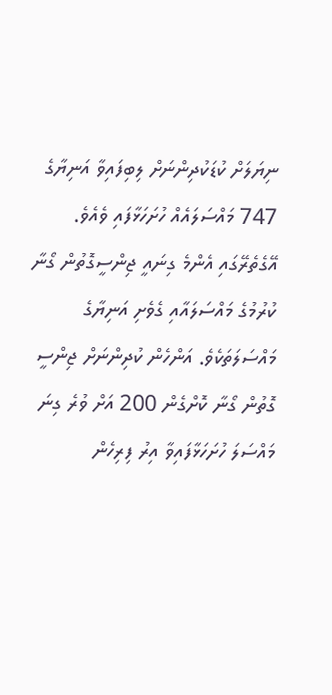ނިޔަލަށް ކުޑަކުދިންނަށް ލިބިފައިވާ އަނިޔާގެ 747 މައްސަލައެއް ހުށަހަޅާފައި ވެއެވެ. އޭގެތެރޭގައި އެންމެ ގިނައީ ޖިންސީގޮތުން ގޯނާ ކުރުމުގެ މައްސަލައާއި ގެވެށި އަނިޔާގެ މައްސަލަތަކެވެ. އަންހެން ކުދިންނަށް ޖިންސީ ގޮތުން ގޯނާ ކޮށްގެން 200 އަށް ވުރެ ގިނަ މައްސަލަ ހުށަހަޅާފައިވާ އިރު ފިރިހެން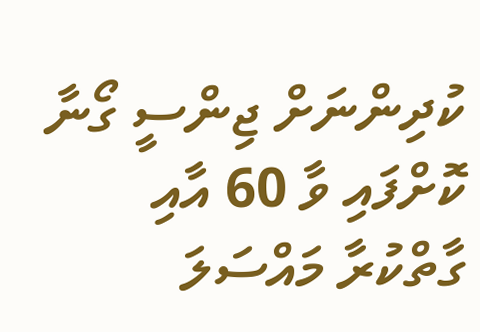ކުދިންނަށް ޖިންސީ ގޯނާ ކޮށްފައި ވާ 60 އާއި ގާތްކުރާ މައްސަލަ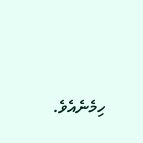ހިމެނެއެވެ.